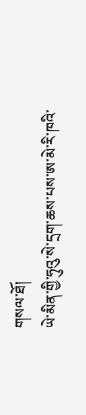གསལ་ཐོ།
ཡེ་མིན་གྱི་ཧུའུ་སེ་དྲག་ཆས་པས་ཨ་མེ་རི་ཁའི་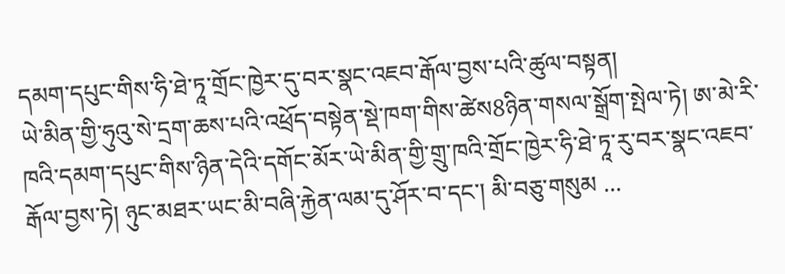དམག་དཔུང་གིས་ཧི་ཐེ་ཏཱ་གྲོང་ཁྱེར་དུ་བར་སྣང་འཇབ་རྒོལ་བྱས་པའི་ཚུལ་བསྟན།
ཡེ་མིན་གྱི་ཧུའུ་སེ་དྲག་ཆས་པའི་འཕྲོད་བསྟེན་སྡེ་ཁག་གིས་ཚེས8ཉིན་གསལ་སྒྲོག་སྤེལ་ཏེ། ཨ་མེ་རི་ཁའི་དམག་དཔུང་གིས་ཉིན་དེའི་དགོང་མོར་ཡེ་མིན་གྱི་གྲུ་ཁའི་གྲོང་ཁྱེར་ཧི་ཐེ་ཏཱ་རུ་བར་སྣང་འཇབ་རྒོལ་བྱས་ཏེ། ཉུང་མཐར་ཡང་མི་བཞི་རྐྱེན་ལམ་དུ་ཤོར་བ་དང་། མི་བཅུ་གསུམ ...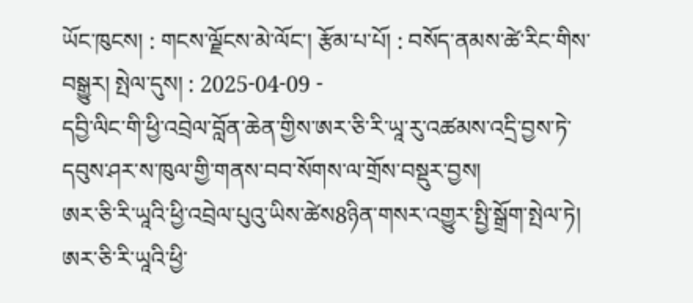ཡོང་ཁུངས། : གངས་ལྗོངས་མེ་ལོང་། རྩོམ་པ་པོ། : བསོད་ནམས་ཚེ་རིང་གིས་བསྒྱུར། སྤེལ་དུས། : 2025-04-09 -
དབྱི་ལིང་གི་ཕྱི་འབྲེལ་བློན་ཆེན་གྱིས་ཨར་ཅི་རི་ཡཱ་རུ་འཚམས་འདྲི་བྱས་ཏེ་དབུས་ཤར་ས་ཁུལ་གྱི་གནས་བབ་སོགས་ལ་གྲོས་བསྡུར་བྱས།
ཨར་ཅི་རི་ཡཱའི་ཕྱི་འབྲེལ་པུའུ་ཡིས་ཚེས8ཉིན་གསར་འགྱུར་སྤྱི་སྒྲོག་སྤེལ་ཏེ། ཨར་ཅི་རི་ཡཱའི་ཕྱི་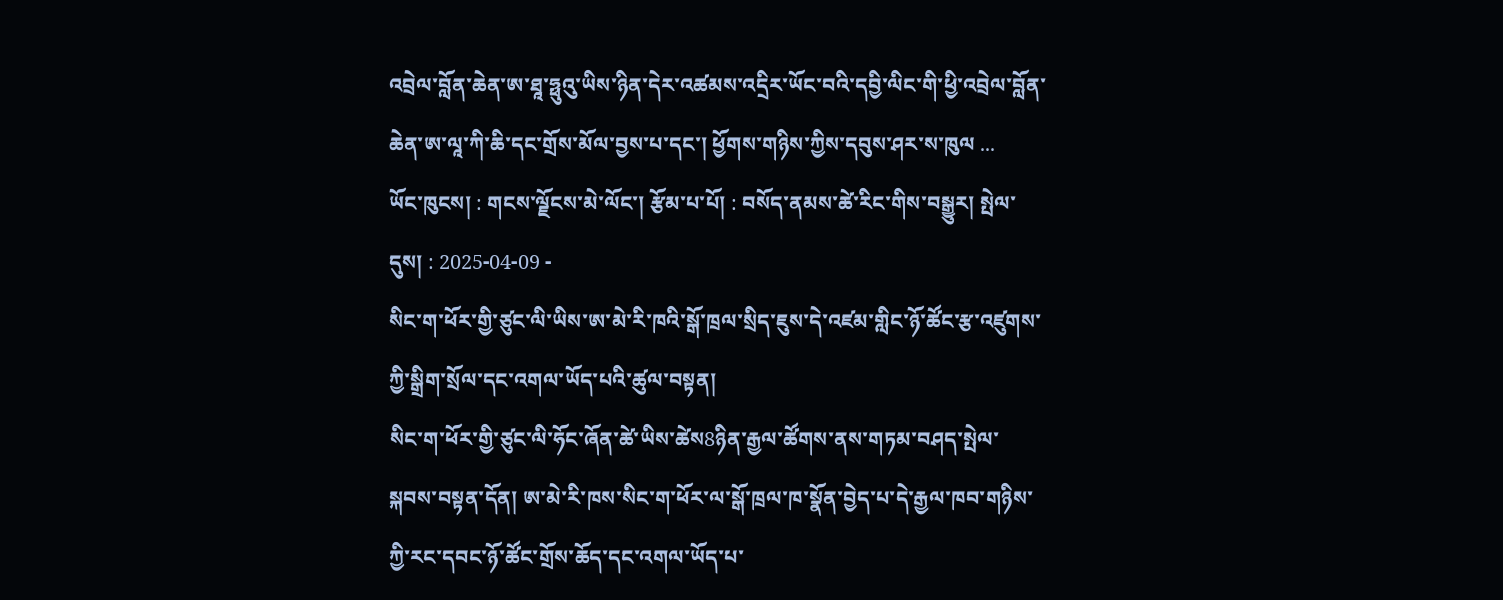འབྲེལ་བློན་ཆེན་ཨ་ཐཱ་ཧྥུའུ་ཡིས་ཉིན་དེར་འཚམས་འདྲིར་ཡོང་བའི་དབྱི་ལིང་གི་ཕྱི་འབྲེལ་བློན་ཆེན་ཨ་ལཱ་ཀི་ཆི་དང་གྲོས་མོལ་བྱས་པ་དང་། ཕྱོགས་གཉིས་ཀྱིས་དབུས་ཤར་ས་ཁུལ ...
ཡོང་ཁུངས། : གངས་ལྗོངས་མེ་ལོང་། རྩོམ་པ་པོ། : བསོད་ནམས་ཚེ་རིང་གིས་བསྒྱུར། སྤེལ་དུས། : 2025-04-09 -
སིང་ག་ཕོར་གྱི་ཙུང་ལི་ཡིས་ཨ་མེ་རི་ཁའི་སྒོ་ཁྲལ་སྲིད་ཇུས་དེ་འཛམ་གླིང་ཉོ་ཚོང་རྩ་འཛུགས་ཀྱི་སྒྲིག་སྲོལ་དང་འགལ་ཡོད་པའི་ཚུལ་བསྟན།
སིང་ག་ཕོར་གྱི་ཙུང་ལི་ཧོང་ཞོན་ཚེ་ཡིས་ཚེས8ཉིན་རྒྱལ་ཚོགས་ནས་གཏམ་བཤད་སྤེལ་སྐབས་བསྟན་དོན། ཨ་མེ་རི་ཁས་སིང་ག་ཕོར་ལ་སྒོ་ཁྲལ་ཁ་སྣོན་བྱེད་པ་དེ་རྒྱལ་ཁབ་གཉིས་ཀྱི་རང་དབང་ཉོ་ཚོང་གྲོས་ཆོད་དང་འགལ་ཡོད་པ་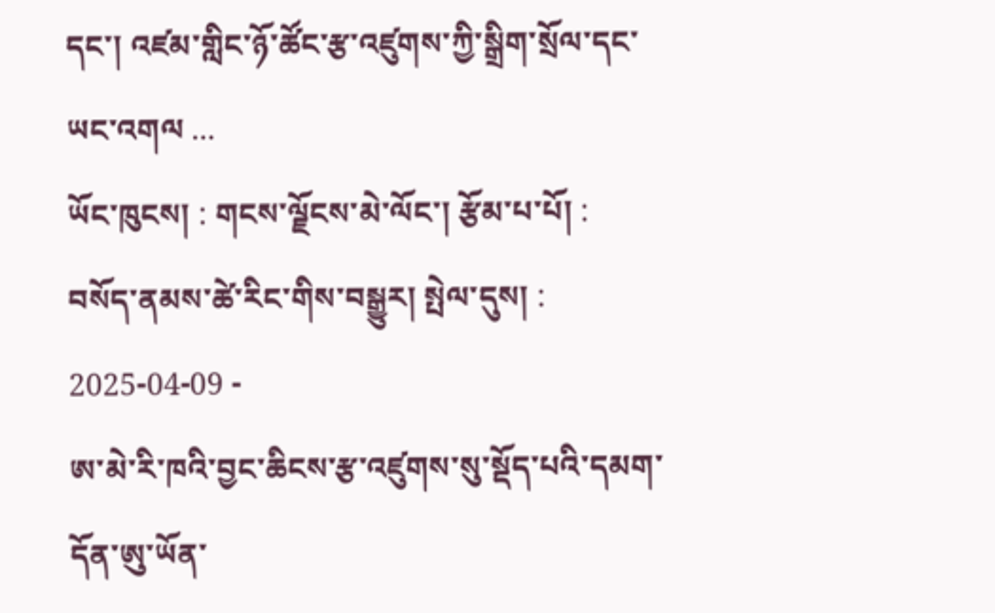དང་། འཛམ་གླིང་ཉོ་ཚོང་རྩ་འཛུགས་ཀྱི་སྒྲིག་སྲོལ་དང་ཡང་འགལ ...
ཡོང་ཁུངས། : གངས་ལྗོངས་མེ་ལོང་། རྩོམ་པ་པོ། : བསོད་ནམས་ཚེ་རིང་གིས་བསྒྱུར། སྤེལ་དུས། : 2025-04-09 -
ཨ་མེ་རི་ཁའི་བྱང་ཆིངས་རྩ་འཛུགས་སུ་སྡོད་པའི་དམག་དོན་ཨུ་ཡོན་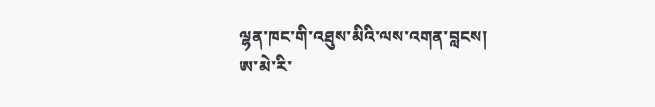ལྷན་ཁང་གི་འཐུས་མིའི་ལས་འགན་བླངས།
ཨ་མེ་རི་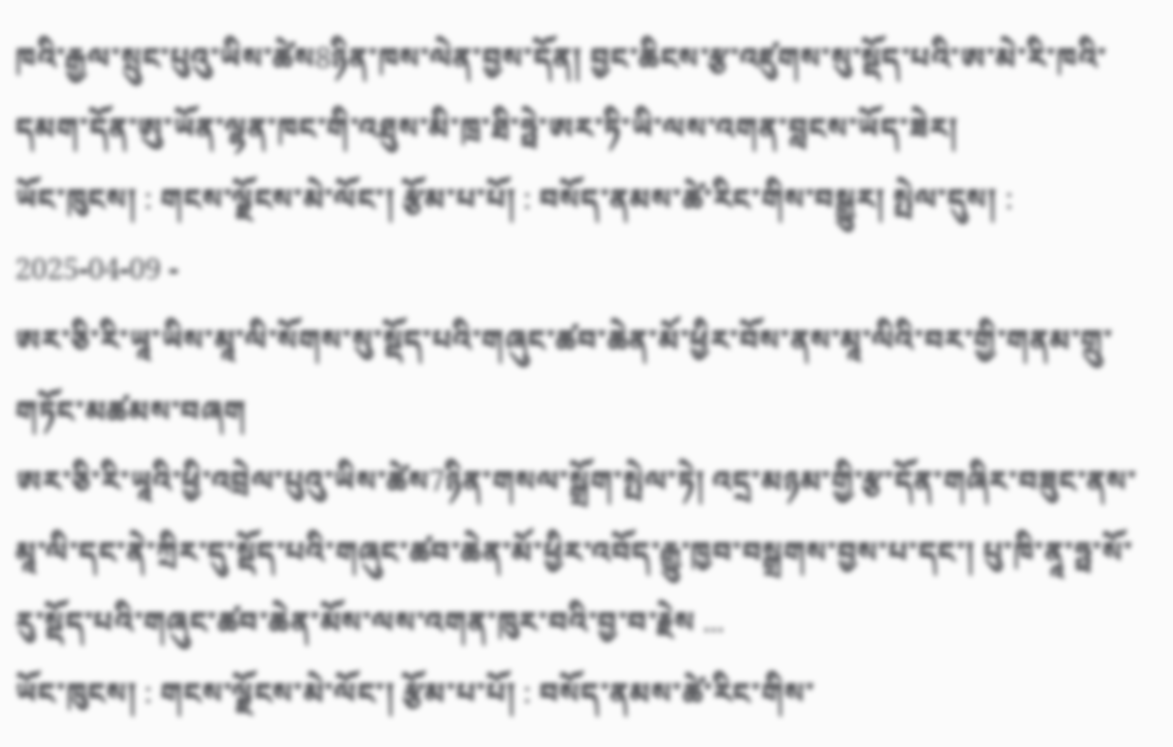ཁའི་རྒྱལ་སྲུང་པུའུ་ཡིས་ཚེས8ཉིན་ཁས་ལེན་བྱས་དོན། བྱང་ཆིངས་རྩ་འཛུགས་སུ་སྡོད་པའི་ཨ་མེ་རི་ཁའི་དམག་དོན་ཨུ་ཡོན་ལྷན་ཁང་གི་འཐུས་མི་ཁྲ་ཐི་ཧྥེ་ཨར་ཏི་ཡི་ལས་འགན་བླངས་ཡོད་ཟེར།
ཡོང་ཁུངས། : གངས་ལྗོངས་མེ་ལོང་། རྩོམ་པ་པོ། : བསོད་ནམས་ཚེ་རིང་གིས་བསྒྱུར། སྤེལ་དུས། : 2025-04-09 -
ཨར་ཅི་རི་ཡཱ་ཡིས་མཱ་ལི་སོགས་སུ་སྡོད་པའི་གཞུང་ཚབ་ཆེན་མོ་ཕྱིར་བོས་ནས་མཱ་ལིའི་བར་གྱི་གནམ་གྲུ་གཏོང་མཚམས་བཞག
ཨར་ཅི་རི་ཡཱའི་ཕྱི་འབྲེལ་པུའུ་ཡིས་ཚེས7ཉིན་གསལ་སྒྲོག་སྤེལ་ཏེ། འདྲ་མཉམ་གྱི་རྩ་དོན་གཞིར་བཟུང་ནས་མཱ་ལི་དང་ནེ་ཀྲིར་དུ་སྡོད་པའི་གཞུང་ཚབ་ཆེན་མོ་ཕྱིར་འབོད་རྒྱུ་ཁྱབ་བསྒྲགས་བྱས་པ་དང་། པུ་ཁི་ནཱ་ཧྥ་སོ་རུ་སྡོད་པའི་གཞུང་ཚབ་ཆེན་མོས་ལས་འགན་ཁུར་བའི་བྱ་བ་རྗེས ...
ཡོང་ཁུངས། : གངས་ལྗོངས་མེ་ལོང་། རྩོམ་པ་པོ། : བསོད་ནམས་ཚེ་རིང་གིས་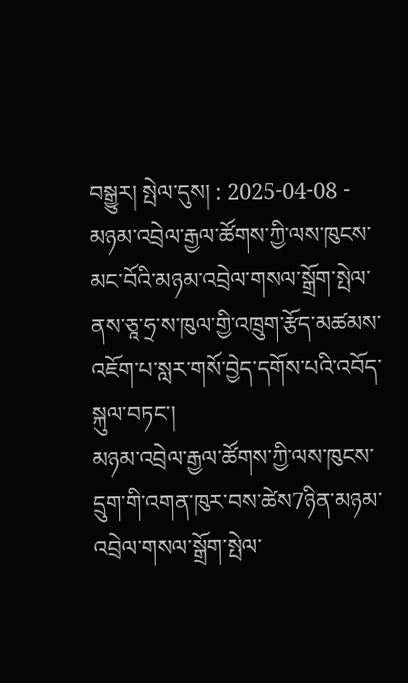བསྒྱུར། སྤེལ་དུས། : 2025-04-08 -
མཉམ་འབྲེལ་རྒྱལ་ཚོགས་ཀྱི་ལས་ཁུངས་མང་བོའི་མཉམ་འབྲེལ་གསལ་སྒྲོག་སྤེལ་ནས་ཅཱ་ཧྲ་ས་ཁུལ་གྱི་འཁྲུག་རྩོད་མཚམས་འཇོག་པ་སླར་གསོ་བྱེད་དགོས་པའི་འབོད་སྐུལ་བཏང་།
མཉམ་འབྲེལ་རྒྱལ་ཚོགས་ཀྱི་ལས་ཁུངས་དྲུག་གི་འགན་ཁུར་བས་ཚེས7ཉིན་མཉམ་འབྲེལ་གསལ་སྒྲོག་སྤེལ་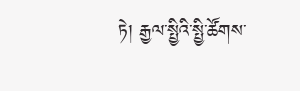ཏེ། རྒྱལ་སྤྱིའི་སྤྱི་ཚོགས་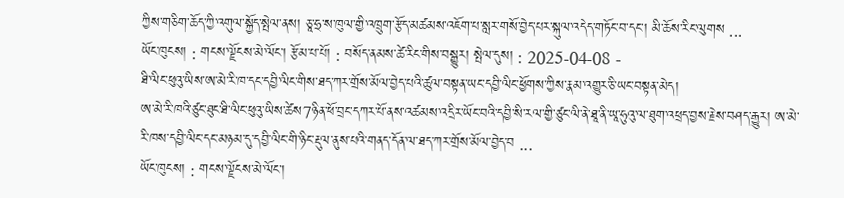ཀྱིས་གཅིག་ཆོད་ཀྱི་འགུལ་སྐྱོད་སྤེལ་ནས། ཅཱ་ཧྲ་ས་ཁུལ་གྱི་འཁྲུག་རྩོད་མཚམས་འཇོག་པ་སླར་གསོ་བྱེད་པར་སྐུལ་འདེད་གཏོང་བ་དང་། མི་ཆོས་རིང་ལུགས ...
ཡོང་ཁུངས། : གངས་ལྗོངས་མེ་ལོང་། རྩོམ་པ་པོ། : བསོད་ནམས་ཚེ་རིང་གིས་བསྒྱུར། སྤེལ་དུས། : 2025-04-08 -
ཐི་ལིང་ཕུའུ་ཡིས་ཨ་མེ་རི་ཁ་དང་དབྱི་ལིང་གིས་ཐད་ཀར་གྲོས་མོལ་བྱེད་པའི་ཚུལ་བསྟན་ཡང་དབྱི་ལིང་ཕྱོགས་ཀྱིས་རྣམ་འགྱུར་ཅི་ཡང་བསྟན་མེད།
ཨ་མེ་རི་ཁའི་ཙུང་ཐུང་ཐི་ལིང་ཕུའུ་ཡིས་ཚེས7ཉིན་ཕོ་བྲང་དཀར་པོ་ནས་འཚམས་འདྲིར་ཡོང་བའི་དབྱི་སི་རལ་གྱི་ཙུང་ལི་ནེ་ཐཱ་ནི་ཡཱ་ཧུའུ་ལ་ཐུག་འཕྲད་བྱས་རྗེས་བཤད་རྒྱུར། ཨ་མེ་རི་ཁས་དབྱི་ལིང་དང་མཉམ་དུ་དབྱི་ལིང་གི་ཉིང་རྡུལ་ནུས་པའི་གནད་དོན་ལ་ཐད་ཀར་གྲོས་མོལ་བྱེད་བ ...
ཡོང་ཁུངས། : གངས་ལྗོངས་མེ་ལོང་།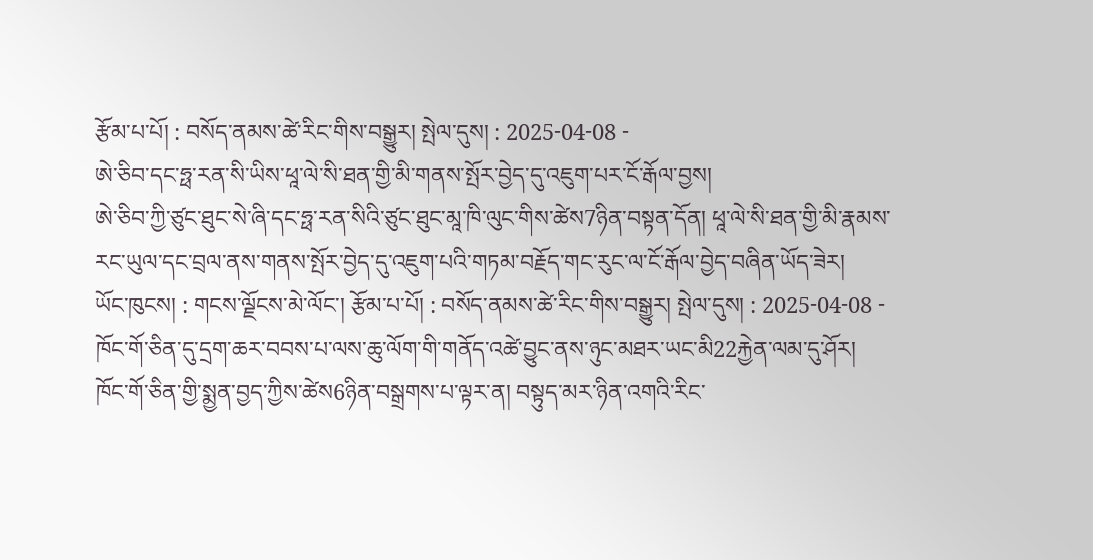རྩོམ་པ་པོ། : བསོད་ནམས་ཚེ་རིང་གིས་བསྒྱུར། སྤེལ་དུས། : 2025-04-08 -
ཨེ་ཅིབ་དང་ཧྥ་རན་སི་ཡིས་ཕཱ་ལེ་སི་ཐན་གྱི་མི་གནས་སྤོར་བྱེད་དུ་འཇུག་པར་ངོ་རྒོལ་བྱས།
ཨེ་ཅིབ་ཀྱི་ཙུང་ཐུང་སེ་ཞི་དང་ཧྥ་རན་སིའི་ཙུང་ཐུང་མཱ་ཁི་ལུང་གིས་ཚེས7ཉིན་བསྟན་དོན། ཕཱ་ལེ་སི་ཐན་གྱི་མི་རྣམས་རང་ཡུལ་དང་བྲལ་ནས་གནས་སྤོར་བྱེད་དུ་འཇུག་པའི་གཏམ་བརྗོད་གང་རུང་ལ་ངོ་རྒོལ་བྱེད་བཞིན་ཡོད་ཟེར།
ཡོང་ཁུངས། : གངས་ལྗོངས་མེ་ལོང་། རྩོམ་པ་པོ། : བསོད་ནམས་ཚེ་རིང་གིས་བསྒྱུར། སྤེལ་དུས། : 2025-04-08 -
ཁོང་གོ་ཅིན་དུ་དྲག་ཆར་བབས་པ་ལས་ཆུ་ལོག་གི་གནོད་འཚེ་བྱུང་ནས་ཉུང་མཐར་ཡང་མི22རྐྱེན་ལམ་དུ་ཤོར།
ཁོང་གོ་ཅིན་གྱི་སྨྱན་བྱད་ཀྱིས་ཚེས6ཉིན་བསྒྲགས་པ་ལྟར་ན། བསྟུད་མར་ཉིན་འགའི་རིང་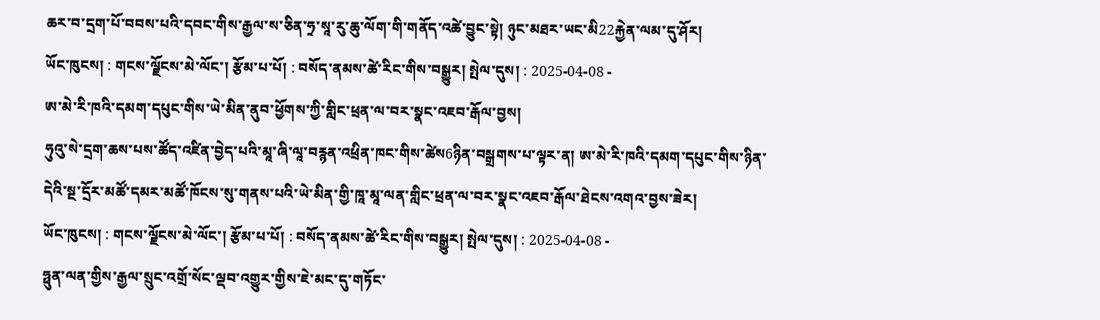ཆར་བ་དྲག་པོ་བབས་པའི་དབང་གིས་རྒྱལ་ས་ཅིན་ཧྲ་སཱ་རུ་ཆུ་ལོག་གི་གནོད་འཚེ་བྱུང་སྟེ། ཉུང་མཐར་ཡང་མི22རྐྱེན་ལམ་དུ་ཤོར།
ཡོང་ཁུངས། : གངས་ལྗོངས་མེ་ལོང་། རྩོམ་པ་པོ། : བསོད་ནམས་ཚེ་རིང་གིས་བསྒྱུར། སྤེལ་དུས། : 2025-04-08 -
ཨ་མེ་རི་ཁའི་དམག་དཔུང་གིས་ཡེ་མིན་ནུབ་ཕྱོགས་ཀྱི་གླིང་ཕྲན་ལ་བར་སྣང་འཇབ་རྒོལ་བྱས།
ཧུའུ་སེ་དྲག་ཆས་པས་ཚོད་འཛིན་བྱེད་པའི་མཱ་ཞི་ལཱ་བརྙན་འཕྲིན་ཁང་གིས་ཚེས6ཉིན་བསྒྲགས་པ་ལྟར་ན། ཨ་མེ་རི་ཁའི་དམག་དཔུང་གིས་ཉིན་དེའི་སྔ་དྲོར་མཚོ་དམར་མཚོ་ཁོངས་སུ་གནས་པའི་ཡེ་མིན་གྱི་ཁཱ་མཱ་ལན་གླིང་ཕྲན་ལ་བར་སྣང་འཇབ་རྒོལ་ཐེངས་འགའ་བྱས་ཟེར།
ཡོང་ཁུངས། : གངས་ལྗོངས་མེ་ལོང་། རྩོམ་པ་པོ། : བསོད་ནམས་ཚེ་རིང་གིས་བསྒྱུར། སྤེལ་དུས། : 2025-04-08 -
ཧྥུན་ལན་གྱིས་རྒྱལ་སྲུང་འགྲོ་སོང་ལྡབ་འགྱུར་གྱིས་ཇེ་མང་དུ་གཏོང་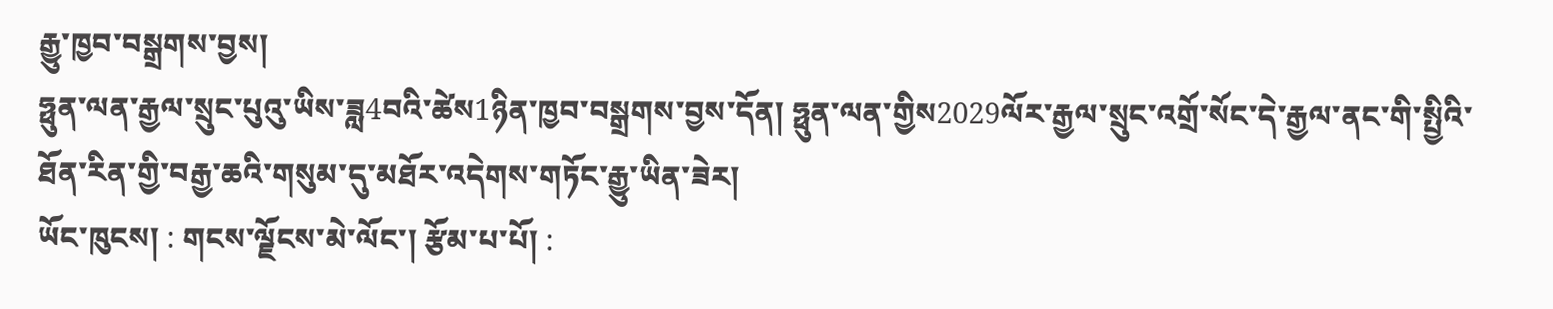རྒྱུ་ཁྱབ་བསྒྲགས་བྱས།
ཧྥུན་ལན་རྒྱལ་སྲུང་པུའུ་ཡིས་ཟླ4བའི་ཚེས1ཉིན་ཁྱབ་བསྒྲགས་བྱས་དོན། ཧྥུན་ལན་གྱིས2029ལོར་རྒྱལ་སྲུང་འགྲོ་སོང་དེ་རྒྱལ་ནང་གི་སྤྱིའི་ཐོན་རིན་གྱི་བརྒྱ་ཆའི་གསུམ་དུ་མཐོར་འདེགས་གཏོང་རྒྱུ་ཡིན་ཟེར།
ཡོང་ཁུངས། : གངས་ལྗོངས་མེ་ལོང་། རྩོམ་པ་པོ། :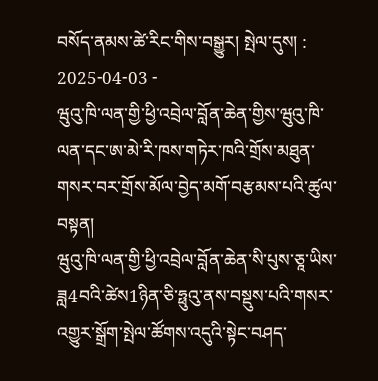བསོད་ནམས་ཚེ་རིང་གིས་བསྒྱུར། སྤེལ་དུས། : 2025-04-03 -
ཝུའུ་ཁི་ལན་གྱི་ཕྱི་འབྲེལ་བློན་ཆེན་གྱིས་ཝུའུ་ཁི་ལན་དང་ཨ་མེ་རི་ཁས་གཏེར་ཁའི་གྲོས་མཐུན་གསར་བར་གྲོས་མོལ་བྱེད་མགོ་བརྩམས་པའི་ཚུལ་བསྟན།
ཝུའུ་ཁི་ལན་གྱི་ཕྱི་འབྲེལ་བློན་ཆེན་སི་པུས་ཅཱ་ཡིས་ཟླ4བའི་ཚེས1ཉིན་ཅི་ཧྥུའུ་ནས་བསྡུས་པའི་གསར་འགྱུར་སྒྲོག་སྤེལ་ཚོགས་འདུའི་སྟེང་བཤད་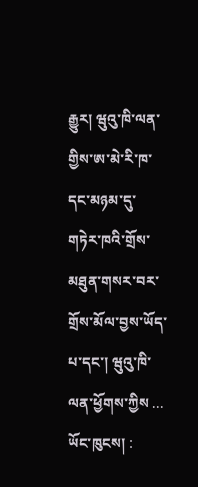རྒྱུར། ཝུའུ་ཁི་ལན་གྱིས་ཨ་མེ་རི་ཁ་དང་མཉམ་དུ་གཏེར་ཁའི་གྲོས་མཐུན་གསར་བར་གྲོས་མོལ་བྱས་ཡོད་པ་དང་། ཝུའུ་ཁི་ལན་ཕྱོགས་ཀྱིས ...
ཡོང་ཁུངས། :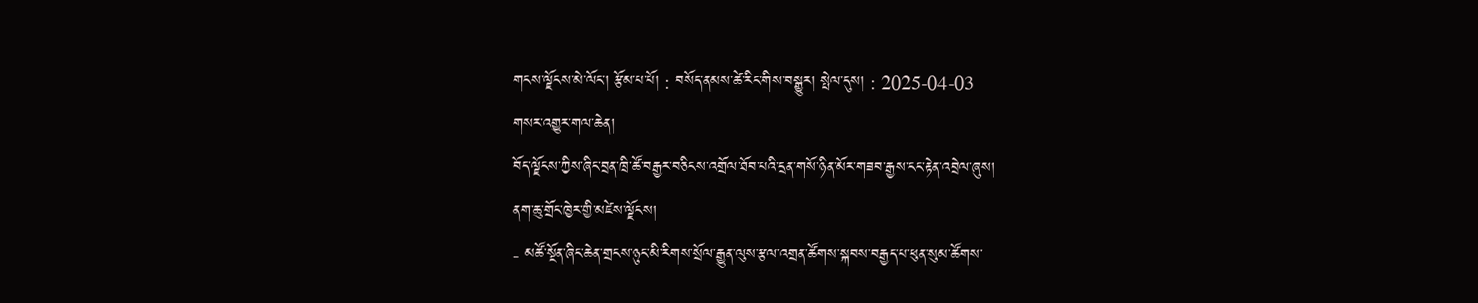གངས་ལྗོངས་མེ་ལོང་། རྩོམ་པ་པོ། : བསོད་ནམས་ཚེ་རིང་གིས་བསྒྱུར། སྤེལ་དུས། : 2025-04-03
གསར་འགྱུར་གལ་ཆེན།
བོད་ལྗོངས་ཀྱིས་ཞིང་བྲན་ཁྲི་ཚོ་བརྒྱར་བཅིངས་འགྲོལ་ཐོབ་པའི་དྲན་གསོ་ཉིན་མོར་གཟབ་རྒྱས་ངང་རྟེན་འབྲེལ་ཞུས།
ནག་ཆུ་གྲོང་ཁྱེར་གྱི་མཛེས་ལྗོངས།
- མཚོ་སྔོན་ཞིང་ཆེན་གྲངས་ཉུང་མི་རིགས་སྲོལ་རྒྱུན་ལུས་རྩལ་འགྲན་ཚོགས་སྐབས་བརྒྱད་པ་ཕུན་སུམ་ཚོགས་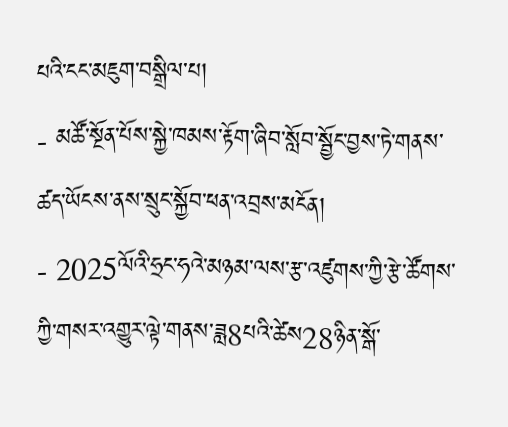པའི་ངང་མཇུག་བསྒྲིལ་པ།
- མཚོ་སྔོན་པོས་སྐྱེ་ཁམས་རྟོག་ཞིབ་སློབ་སྦྱོང་བྱས་ཏེ་གནས་ཚད་ཡོངས་ནས་སྲུང་སྐྱོབ་ཕན་འབྲས་མངོན།
- 2025ལོའི་ཧྲང་ཧའེ་མཉམ་ལས་རྩ་འཛུགས་ཀྱི་རྩེ་ཚོགས་ཀྱི་གསར་འགྱུར་ལྟེ་གནས་ཟླ8པའི་ཚེས28ཉིན་སྒོ་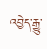འབྱེད་རྒྱུ་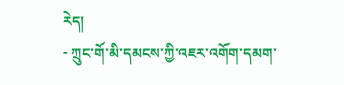རེད།
- ཀྲུང་གོ་མི་དམངས་ཀྱི་འཇར་འགོག་དམག་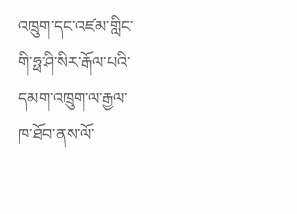འཁྲུག་དང་འཛམ་གླིང་གི་ཧྥ་ཤི་སིར་རྒོལ་པའི་དམག་འཁྲུག་ལ་རྒྱལ་ཁ་ཐོབ་ནས་ལོ་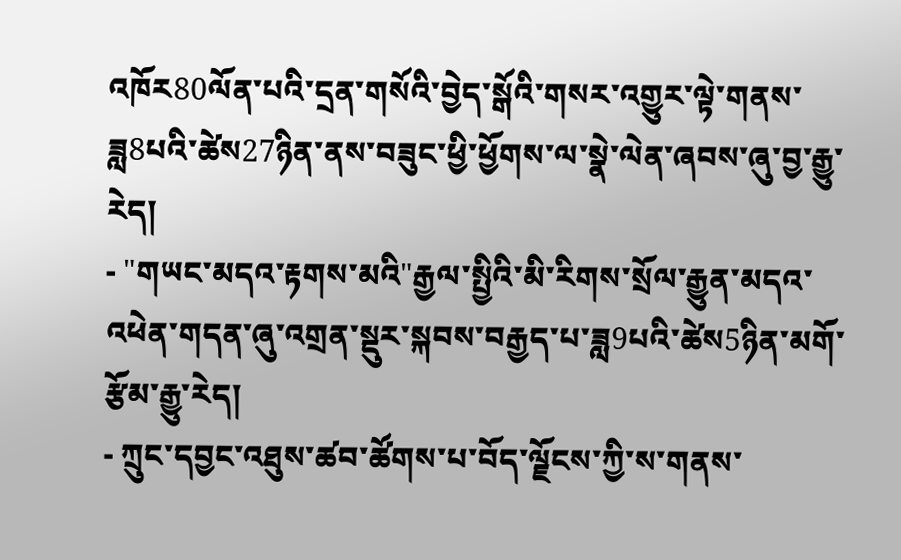འཁོར80ལོན་པའི་དྲན་གསོའི་བྱེད་སྒོའི་གསར་འགྱུར་ལྟེ་གནས་ཟླ8པའི་ཚེས27ཉིན་ནས་བཟུང་ཕྱི་ཕྱོགས་ལ་སྣེ་ལེན་ཞབས་ཞུ་བྱ་རྒྱུ་རེད།
- "གཡང་མདའ་རྟགས་མའི"རྒྱལ་སྤྱིའི་མི་རིགས་སྲོལ་རྒྱུན་མདའ་འཕེན་གདན་ཞུ་འགྲན་སྡུར་སྐབས་བརྒྱད་པ་ཟླ9པའི་ཚེས5ཉིན་མགོ་རྩོམ་རྒྱུ་རེད།
- ཀྲུང་དབྱང་འཐུས་ཚབ་ཚོགས་པ་བོད་ལྗོངས་ཀྱི་ས་གནས་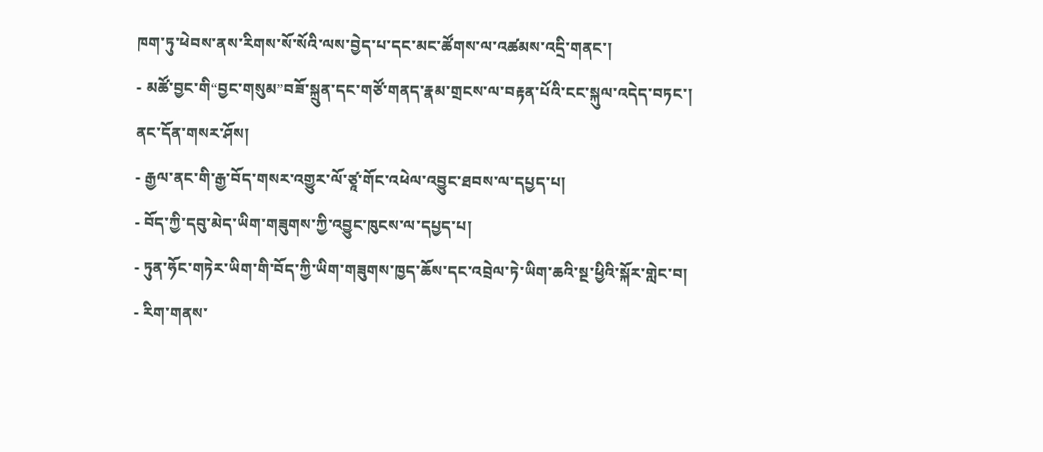ཁག་ཏུ་ཕེབས་ནས་རིགས་སོ་སོའི་ལས་བྱེད་པ་དང་མང་ཚོགས་ལ་འཚམས་འདྲི་གནང་།
- མཚོ་བྱང་གི“བྱང་གསུམ”བཟོ་སྐྲུན་དང་གཙོ་གནད་རྣམ་གྲངས་ལ་བརྟན་པོའི་ངང་སྐུལ་འདེད་བཏང་།
ནང་དོན་གསར་ཤོས།
- རྒྱལ་ནང་གི་རྒྱ་བོད་གསར་འགྱུར་ལོ་ཙཱ་གོང་འཕེལ་འབྱུང་ཐབས་ལ་དཔྱད་པ།
- བོད་ཀྱི་དབུ་མེད་ཡིག་གཟུགས་ཀྱི་འབྱུང་ཁུངས་ལ་དཔྱད་པ།
- ཏུན་ཧོང་གཏེར་ཡིག་གི་བོད་ཀྱི་ཡིག་གཟུགས་ཁྱད་ཆོས་དང་འབྲེལ་ཏེ་ཡིག་ཆའི་སྔ་ཕྱིའི་སྐོར་གླེང་བ།
- རིག་གནས་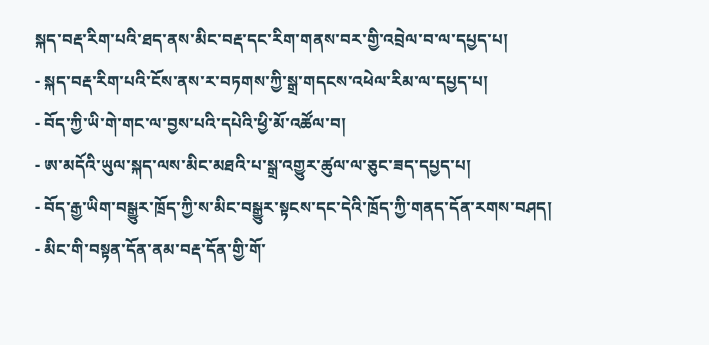སྐད་བརྡ་རིག་པའི་ཐད་ནས་མིང་བརྡ་དང་རིག་གནས་བར་གྱི་འབྲེལ་བ་ལ་དཔྱད་པ།
- སྐད་བརྡ་རིག་པའི་ངོས་ནས་ར་བཏགས་ཀྱི་སྒྲ་གདངས་འཕེལ་རིམ་ལ་དཔྱད་པ།
- བོད་ཀྱི་ཡི་གེ་གང་ལ་བྱས་པའི་དཔེའི་ཕྱི་མོ་འཚོལ་བ།
- ཨ་མདོའི་ཡུལ་སྐད་ལས་མིང་མཐའི་པ་སྒྲ་འགྱུར་ཚུལ་ལ་ཅུང་ཟད་དཔྱད་པ།
- བོད་རྒྱ་ཡིག་བསྒྱུར་ཁྲོད་ཀྱི་ས་མིང་བསྒྱུར་སྟངས་དང་དེའི་ཁྲོད་ཀྱི་གནད་དོན་རགས་བཤད།
- མིང་གི་བསྟན་དོན་ནམ་བརྡ་དོན་གྱི་གོ་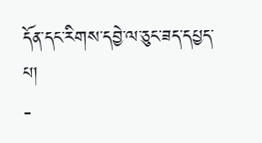དོན་དང་རིགས་དབྱེ་ལ་ཅུང་ཟད་དཔྱད་པ།
-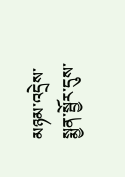མཉམ་འདྲེས་སྨྱན་སྦྱོར་དུས་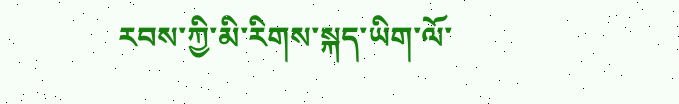རབས་ཀྱི་མི་རིགས་སྐད་ཡིག་ལོ་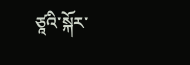ཙཱའི་སྐོར་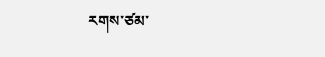རགས་ཙམ་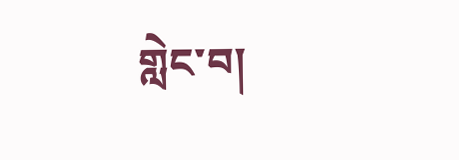གླེང་བ།